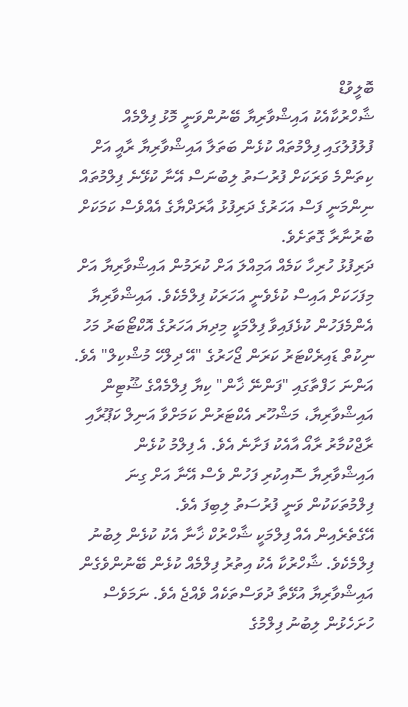ބޮލީވުޑް
ޝާހްރުކާއެކު އައިޝްވާރިޔާ ބޭނުންވަނީ މޮޅު ފިލްމެއް
ފުލުފުލުގައި ފިލްމުތައް ކުޅެން ބަތަލާ އައިޝްވާރިޔާ ރާއީ އަށް ކިތަންމެ ވަރަކަށް ފުރުސަތު ލިބުނަސް އޭނާ ކުޅޭނެ ފިލްމުތައް ނިންމަނީ ފަސް އަހަރުގެ ދަރިފުޅު އާރަދްޔާގެ އެއްވެސް ކަމަކަށް ބުރުނާރާ ގޮތަށެވެ.
ދަރިފުޅު ހުރިހާ ކަމެއް އަމިއްލަ އަށް ކުރަމުން އައިޝްވާރިޔާ އަށް މިފަހަކަށް އައިސް ކުޅެވެނީ އަހަރަކު ފިލްމެކެވެ. އައިޝްވާރިޔާ އެންމެފަހުން ކުޅެފައިވާ ފިލްމަކީ މިދިޔަ އަހަރުގެ އޮކްޓޯބަރު މަހު ނިކުތް ޑައިރެކްޓަރު ކަރަން ޖޯހަރުގެ "އޭ ދިލްހޭ މުޝްކިލް" އެވެ.
އަންނަ ހަފްތާގައި "ފަންނޭ ޚާން" ކިޔާ ފިލްމެއްގެ ޝޫޓިން އައިޝްވާރިޔާ، މަޝްހޫރ އެކްޓަރުން ކަމަށްވާ އަނިލް ކަޕޫރާއި ރާޖްކުމާރު ރާއޯ އާއެކު ފަށާނެ އެވެ. އެ ފިލްމު ކުޅެން އައިޝްވާރިޔާ ސޮއިކުރި ފަހުން ވެސް އޭނާ އަށް ގިނަ ފިލްމުތަކަކުން ވަނީ ފުރުސަތު ލިބިފަ އެވެ.
އޭގެތެރެއިން އެއް ފިލްމަކީ ޝާހްރުކް ޚާނާ އެކު ކުޅެން ލިބުނު ފިލްމެކެވެ. ޝާހްރުކާ އެކު އިތުރު ފިލްމެއް ކުޅެން ބޭނުންވެގެން އައިޝްވާރިޔާ އުޅޭތާ ދުވަސްތަކެއް ވެއްޖެ އެވެ. ނަމަވެސް ހުށަހެޅުން ލިބުނު ފިލްމުގެ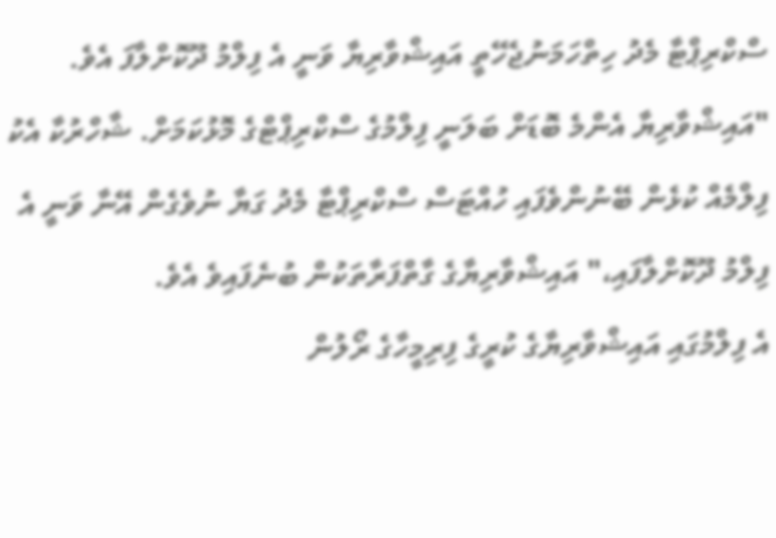ސްކްރިޕްޓާ މެދު ހިތްހަމަނުޖެހޭތީ އައިޝްވާރިޔާ ވަނީ އެ ފިލްމު ދޫކޮށްލާފަ އެވެ.
"އައިޝްވާރިޔާ އެންމެ ބޮޑަށް ބަލަނީ ފިލްމުގެ ސްކްރިޕްޓްގެ މޮޅުކަމަށް. ޝާހްރުކާ އެކު ފިލްމެއް ކުޅެން ބޭނުންވެފައި ހުއްޓަސް ސްކްރިޕްޓާ މެދު ގަޔާ ނުވެގެން އޭނާ ވަނީ އެ ފިލްމު ދޫކޮށްލާފައި،" އައިޝްވާރިޔާގެ ގާތްފަރާތަކުން ބުނެފައިވެ އެވެ.
އެ ފިލްމުގައި އައިޝްވާރިޔާގެ ކުރީގެ ފިރިމީހާގެ ރޯލުން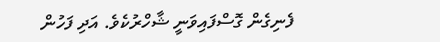ފެނިގެން ގޮސްފައިވަނީ ޝާހްރުކެވެ. އަދި ފަހުން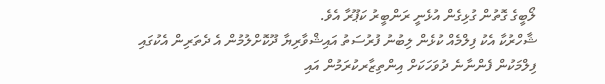ލޯބީގެ ގޮތުން ގުޅިގެން އުޅެނީ ރަންބީރު ކަޕޫރާ އެވެ.
ޝާހްރުކާ އެކު ފިލްމެއް ކުޅެން ލިބުނު ފުރުސަތު އައިޝްވާރިޔާ ދޫކޮށްލުމުން އެ ދެތަރިން އެކުގައި ފިލްމަކުން ފެންނާނެ ދުވަހަކަށް އިންތިޒާރކުރަމުން އައި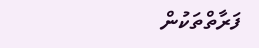ފަރާތްތަކުން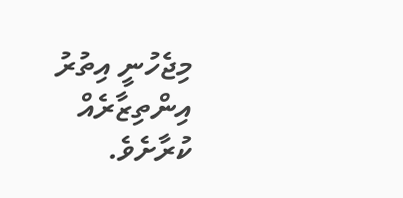މިޖެހުނީ އިތުރު އިންތިޒާރެއް ކުރާށެވެ.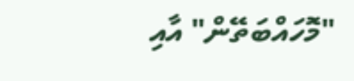"މޮހައްބަތޭން" އާއި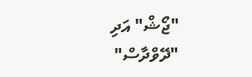"ޖޯޝް" އަދި "ދޭވްދާސް"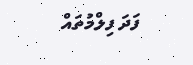ފަދަ ފިލްމުތައް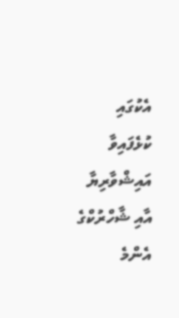އެކުގައި ކުޅެފައިވާ އައިޝްވާރިޔާ އާއި ޝާހްރުކްގެ އެންމެ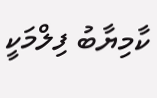ކާމިޔާބު ފިލްމަކީ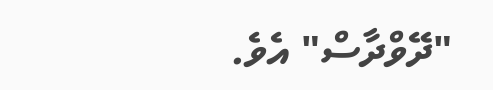"ދޭވްދާސް" އެވެ.